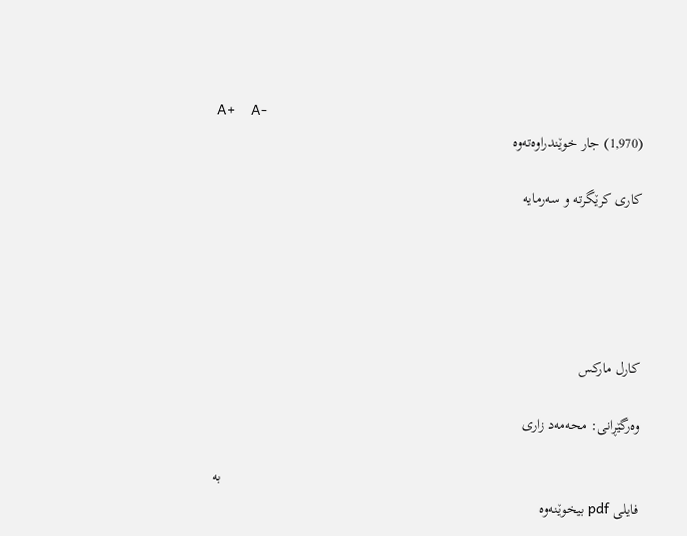A+    A-
(1,970) جار خوێندراوەتەوە

كارى كرێگرته‌ و سه‌رمايه‌





كارل ماركس

وه‌رگێڕانى: محه‌مه‌د زارى

                                                                                                               به‌ فايلى pdf بيخوێنه‌وه‌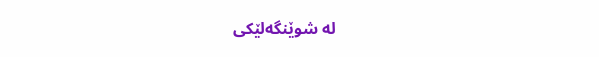له‌ شوێنگه‌لێكى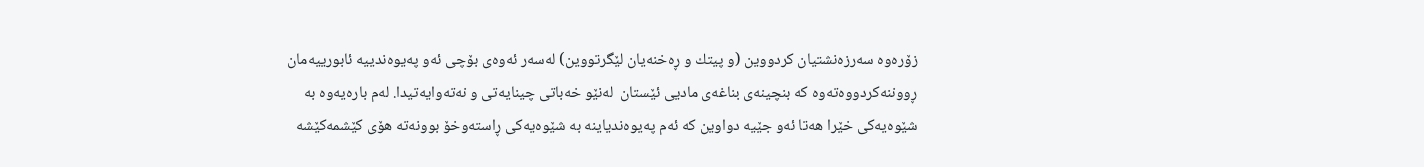زۆره‌وه‌ سه‌رزه‌نشتيان كردووين (و پيتك و ڕه‌خنه‌يان لێگرتووين) له‌سه‌ر ئه‌وه‌ى بۆچى ئه‌و په‌يوه‌ندييه‌ ئابورييه‌مان ڕووننه‌كردووه‌ته‌وه‌ كه‌ بنچينه‌ى بناغه‌ى ماديى ئێستان  له‌نێو خه‌باتى چينايه‌تى و نه‌ته‌وايه‌تيدا. له‌م باره‌يه‌وه‌ به‌ شێوه‌يه‌كى خێرا هه‌تا ئه‌و جێيه‌ دواوين كه‌ ئه‌م په‌يوه‌ندياينه‌ به‌ شێوه‌يه‌كى ڕاسته‌وخۆ بوونه‌ته‌ هۆى كێشمه‌كێشه‌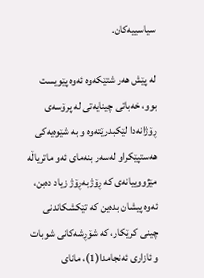سياسييه‌كان.

له‌ پێش هه‌ر شتێكه‌وه‌ ئه‌وه‌ پێويست بوو، خه‌باتى چينايه‌تى له‌ پرۆسه‌ى ڕۆژانه‌دا لێكبدرێته‌وه‌ و به‌ شێوه‌يه‌كى هه‌ستپێكراو له‌سه‌ر بنه‌ماى ئه‌و ماترياڵه‌ مێژووييانه‌ى كه‌ ڕۆژبه‌ڕۆژ زياد ده‌بن، ئه‌وه‌ پيشان بده‌ين كه‌ تێكشكاندنى چينى كرێكار، كه‌ شۆڕشه‌كانى شوبات و ئازارى ئه‌نجامدا(1)، ماناى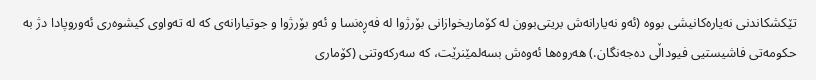تێكشكاندنى نه‌ياره‌كانيشى بووه‌ (ئه‌و نه‌يارانه‌ش بريتى‌بوون له‌ كۆماريخوازانى بۆرژوا له‌ فه‌ڕه‌نسا و ئه‌و بۆرژوا و جوتيارانه‌ى كه‌ له‌ ته‌واوى كيشوه‌رى ئه‌وروپادا دژ به‌ حكومه‌تى فاشيستيى فيوداڵى ده‌جه‌نگان.) هه‌روه‌ها ئه‌وه‌ش بسه‌لمێنرێت، كه‌ سه‌ركه‌وتنى (كۆمارى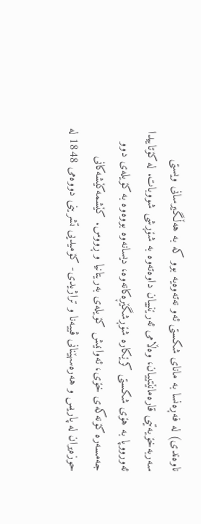ناوه‌ندى) له‌ فه‌ڕه‌نسا به‌ ماناى شكستى ئه‌و نه‌ته‌وه‌يه‌ بوو كه‌ به‌ هه‌ڵگيرسانى ويستى سه‌ربه‌خۆيه‌تيى قاره‌مانێتييان، وه‌ڵامى ئه‌رێنييان داوه‌ته‌وه‌ به‌ شۆڕشى شووبات. له‌ كۆتاييدا ئه‌ورووپا به‌ هۆى شكستى كرێكاره‌ شۆڕشگێڕه‌كانه‌وه‌، ديسانه‌وه‌ بووه‌وه‌ به‌ كۆيله‌ى دوو جه‌مسه‌ره‌ كۆنه‌كه‌ى خۆى، ئه‌وانيش كۆيله‌ى به‌ريتانيا و ڕووس. كێشمه‌كێشه‌كانى حوزه‌يران له‌ پاريس و هه‌ره‌سهێنانى ڤييه‌نا و تراژيدى- كۆميديى تشرينى دووه‌مى 1848 له‌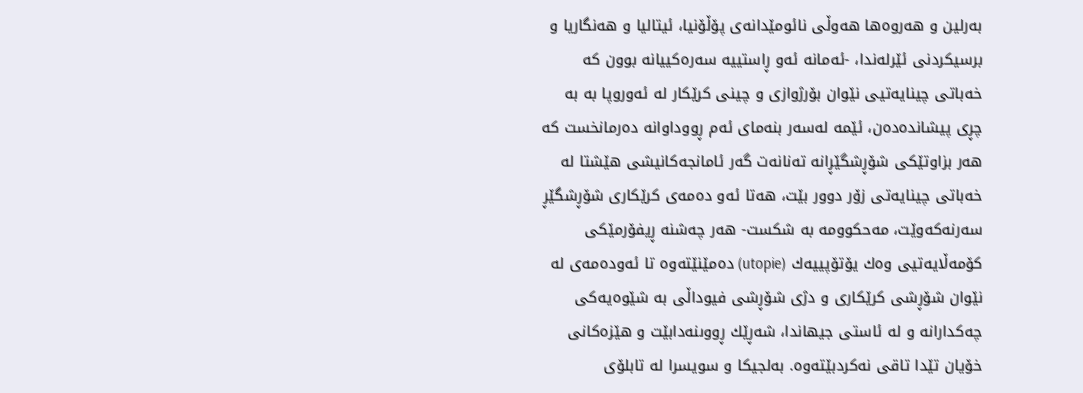به‌رلين و هه‌روه‌ها هه‌وڵى نائومێدانه‌ى پۆڵۆنيا، ئيتاليا و هه‌نگاريا و برسيكردنى ئێرله‌ندا، -ئه‌مانه‌ ئه‌و ڕاستييه‌ سه‌ره‌كييانه‌ بوون كه‌ خه‌باتى چينايه‌تيى نێوان بۆرژوازى و چينى كرێكار له‌ ئه‌وروپا به‌ به‌ چڕى پيشانده‌ده‌ن، ئێمه‌ له‌سه‌ر بنه‌ماى ئه‌م ڕووداوانه ده‌رمانخست كه‌ هه‌ر بزاوتێكى شۆڕشگێڕانه‌ ته‌نانه‌‌ت گه‌ر ئامانجه‌كانيشى هێشتا له‌ خه‌باتى چينايه‌تى زۆر دوور بێت، هه‌تا ئه‌و ده‌مه‌ى كرێكارى شۆڕشگێڕ سه‌رنه‌كه‌وێت، مه‌حكوومه‌ به‌ شكست- هه‌ر چه‌شنه‌ ڕيفۆرمێكى كۆمه‌ڵايه‌تيى وه‌ك يۆتۆپييه‌ك (utopie) ده‌مێنێته‌وه‌ تا ئه‌وده‌مه‌ى له‌ نێوان شۆڕشى كرێكارى و دژى شۆڕشى فيوداڵى به‌ شێوه‌يه‌كى چه‌كدارانه‌ و له‌ ئاستى جيهاندا، شه‌ڕێك ڕووىنه‌دابێت و هێزه‌كانى خۆيان تێدا تاقى نه‌كردبێته‌وه‌. به‌لجيكا و سويسرا له‌ تابلۆى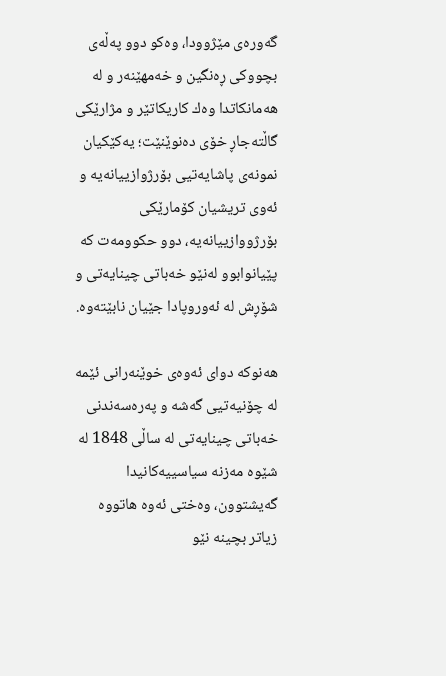گه‌وره‌ى مێژوودا، وه‌كو دوو په‌ڵه‌ى بچووكى ڕه‌نگين و خه‌مهێنه‌ر و له‌ هه‌مانكاتدا وه‌ك كاريكاتێر و مژارێكى گاڵته‌جاڕ خۆى ده‌نوێنێت؛ يه‌كێكيان نمونه‌ى پاشايه‌تيى بۆرژوازييانه‌يه‌ و ئه‌وى تريشيان كۆمارێكى بۆرژووازييانه‌يه‌، دوو حكوومه‌ت كه‌ پێيانوابوو له‌نێو خه‌باتى چينايه‌تى و شۆڕش له‌ ئه‌وروپادا جێيان نابێته‌وه‌.

هه‌نوكه ‌دواى ئه‌وه‌ى خوێنه‌رانى ئێمه‌ له‌ چۆنيه‌تيى گه‌شه‌ و په‌ره‌سه‌ندنى خه‌باتى چينايه‌تى له‌ ساڵى 1848 له‌ شێوه‌ مه‌زنه‌ سياسييه‌كانيدا گه‌يشتوون، وه‌ختى ئه‌وه‌ هاتووه‌‌ زياتر بچينه‌ نێو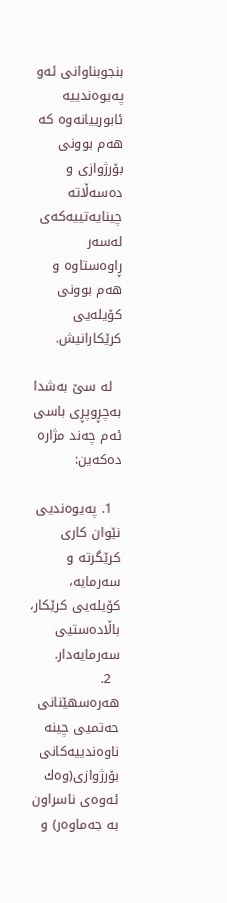بنجوبناوانى ئه‌و په‌يوه‌ندييه‌ ئابورييانه‌وه‌ كه‌ هه‌م بوونى بۆرژوازى و ده‌سه‌ڵاته‌ چينايه‌تييه‌كه‌ى له‌سه‌ر ڕاوه‌ستاوه‌ و هه‌م بوونى كۆيله‌يى كرێكارانيش.

  له‌ سێ به‌شدا به‌چڕوپڕى باسى ئه‌م چه‌ند مژاره‌ ده‌كه‌ين:

  1. په‌يوه‌نديى نێوان كارى كرێگرته‌ و سه‌رمايه‌، كۆيله‌يى كرێكار،  باڵاده‌ستيى سه‌رمايه‌دار.
  2. هه‌ره‌سهێنانى حه‌تميى چينه‌ ناوه‌ندييه‌كانى بۆرژوازى(وه‌ك ئه‌وه‌ى ناسراون به‌ جه‌ماوه‌ر) و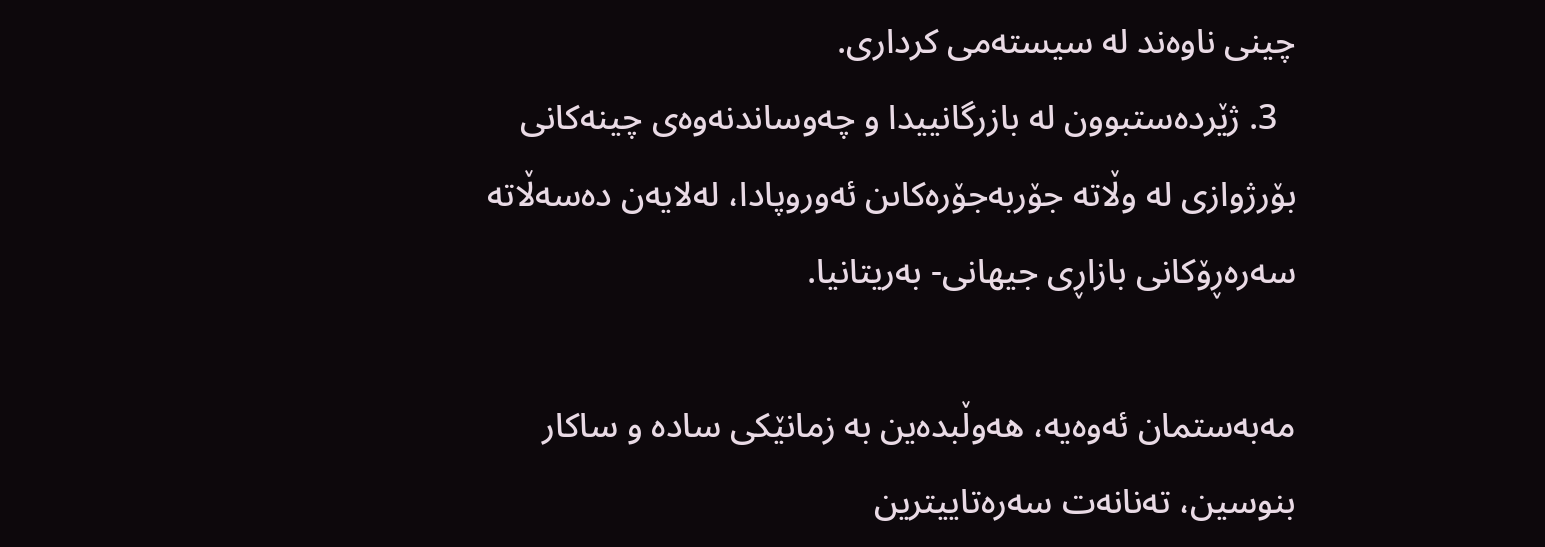چينى ناوه‌ند له‌ سيسته‌مى كردارى.
  3. ژێرده‌ستبوون له‌ بازرگانييدا و چه‌وساندنه‌وه‌ى چينه‌كانى بۆرژوازى له‌ وڵاته‌ جۆربه‌جۆره‌كاىن ئه‌وروپادا، له‌لايه‌ن ده‌سه‌ڵاته‌ سه‌ره‌ڕۆكانى بازاڕى جيهانى- به‌ريتانيا.

مه‌به‌ستمان ئه‌وه‌يه‌، هه‌وڵبده‌ين به‌ زمانێكى ساده‌ و ساكار بنوسين، ته‌نانه‌ت سه‌ره‌تاييترين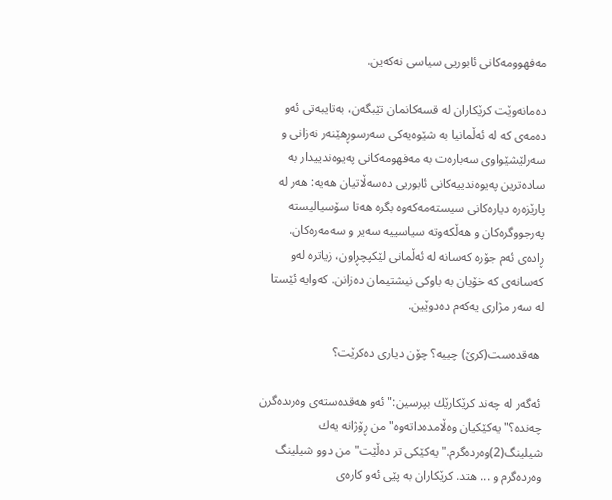مه‌فهوومه‌كانى ئابوريى سياسى نه‌كه‌ين.

ده‌مانه‌وێت كرێكاران له‌ قسه‌كانمان تێبگه‌ن، به‌تايبه‌تى ئه‌و ده‌مه‌ى كه‌ له‌ ئه‌ڵمانيا به‌ شێوه‌يه‌كى سه‌رسوڕهێنه‌ر نه‌زانى و سه‌رلێشێواوى سه‌باره‌ت به‌ مه‌فهومه‌كانى په‌يوه‌ندييدار به‌ ساده‌ترين په‌يوه‌ندييه‌كانى ئابوريى ده‌سه‌ڵاتيان هه‌يه‌: هه‌ر له‌ پارێزه‌ره‌ دياره‌كانى سيسته‌مه‌كه‌وه‌ بگره‌ هه‌تا سۆسياليسته‌ په‌رجووگره‌كان و هه‌ڵكه‌وته‌ سياسييه‌ سه‌ير و سه‌مه‌ره‌كان. ڕاده‌ى ئه‌م جۆره‌ كه‌سانه‌ له‌ ئه‌ڵمانى لێكپچڕاون، زياتره‌ له‌و كه‌سانه‌ى كه‌ خۆيان به‌ باوكى نيشتيمان ده‌زانن. كه‌وايه ئێستا له‌ سه‌ر مژارى يه‌كه‌م ده‌دوێين.

 هه‌قده‌ست(كرێ) چييه‌؟ چۆن ديارى ده‌كرێت؟

 ئه‌گه‌ر له‌ چه‌ند كرێكارێك بپرسين:"ئه‌و هه‌قده‌سته‌ى وه‌رىده‌گرن چه‌نده‌؟" يه‌كێكيان وه‌ڵامده‌داته‌وه‌"من ڕۆژانه‌ يه‌ك شيلينگ(2)وه‌رده‌گرم." يه‌كێكى تر ده‌ڵێت"من دوو شيلينگ وه‌رده‌گرم و ... هتد. كرێكاران به‌ پێى ئه‌و كاره‌ى‌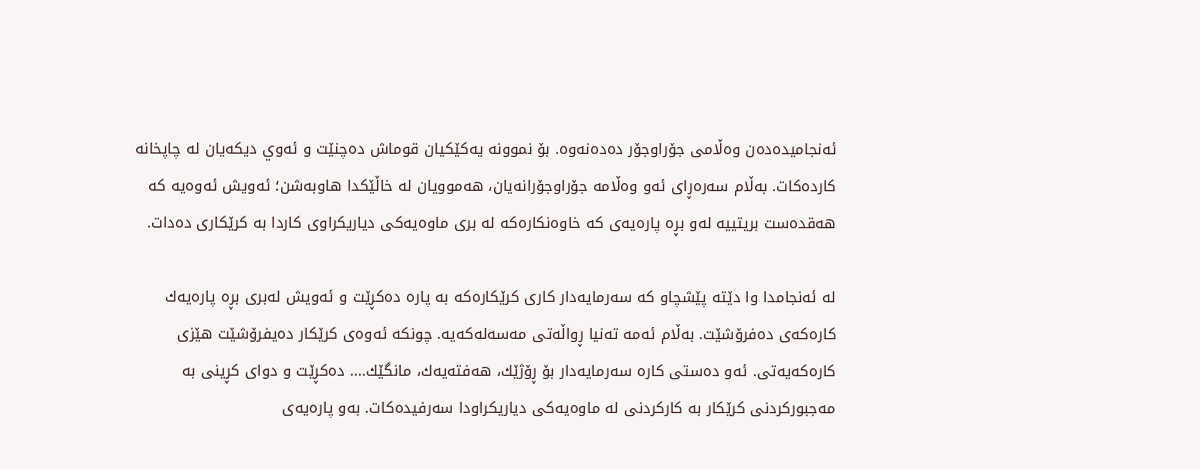ئه‌نجاميده‌ده‌ن وه‌ڵامى جۆراوجۆر ده‌ده‌نه‌وه‌. بۆ نموونه‌ يه‌كێكيان قوماش ده‌چنێت و ئه‌وي ديكه‌يان له‌ چاپخانه‌ كارده‌كات. به‌ڵام سه‌ره‌ڕاى ئه‌و وه‌ڵامه‌ جۆراوجۆرانه‌يان، هه‌موويان له‌ خاڵێكدا هاوبه‌شن؛ ئه‌ويش ئه‌وه‌يه‌ كه‌ هه‌قده‌ست بريتييه‌ له‌و بڕه‌ پاره‌يه‌ى كه‌ خاوه‌نكاره‌كه‌ له‌ برى ماوه‌يه‌كى دياريكراوى كاردا به‌ كرێكارى ده‌دات.

له‌ ئه‌نجامدا وا دێته‌ پێشچاو كه‌ سه‌رمايه‌دار كارى كرێكاره‌كه‌ به‌ پاره‌ ده‌كڕێت و ئه‌ويش له‌برى بڕه‌ پاره‌يه‌ك كاره‌كه‌ى ده‌فرۆشێت. به‌ڵام ئه‌مه‌ ته‌نيا ڕواڵه‌تى مه‌سه‌له‌كه‌يه‌. چونكه‌ ئه‌وه‌ى كرێكار ده‌يفرۆشێت هێزى كاره‌كه‌يه‌تى. ئه‌و ده‌ستى كاره‌ سه‌رمايه‌دار بۆ ڕۆژێك، هه‌فته‌يه‌ك، مانگێك.... ده‌كڕێت و دواى كڕينى به‌ مه‌جبوركردنى كرێكار به‌ كاركردنى له‌ ماوه‌يه‌كى دياريكراودا سه‌رفيده‌كات. به‌و پاره‌يه‌ى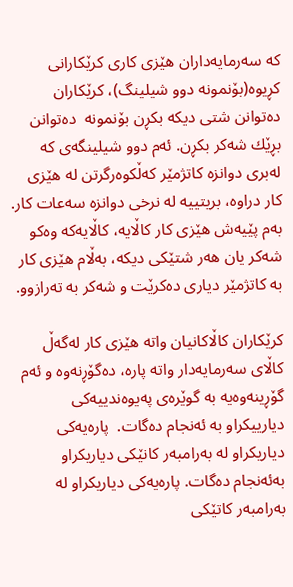كه ‌سه‌رمايه‌داران هێزى كارى كرێكارانى كڕيوه(بۆنمونه‌ دوو شيلينگ)، كرێكاران ده‌توانن شتى ديكه‌ بكڕن بۆنمونه‌  ده‌توانن بڕێك شه‌كر بكڕن. ئه‌م دوو شيلينگه‌ى كه‌ له‌برى دوانزه‌ كاتژمێر كه‌ڵكوه‌رگرتن له‌ هێزى كار دراوه‌، بريتييه‌ له‌ نرخى دوانزه‌ سه‌عات كار. به‌م پێيه‌ش هێزى كار كاڵايه‌، كاڵايه‌كه‌ وه‌كو شه‌كر يان هه‌ر شتێكى ديكه‌، به‌ڵام هێزى كار به‌ كاتژمێر ديارى ده‌كرێت و شه‌كر به‌ ته‌رازوو.

كرێكاران كاڵاكانيان واته‌ هێزى كار له‌گه‌ڵ كاڵاى سه‌رمايه‌دار واته‌ پاره‌، ده‌گۆڕنه‌وه‌ و ئه‌م گۆڕينه‌وه‌يه‌ به‌ گوێره‌ى په‌يوه‌ندييه‌كى ديارييكراو به‌ ئه‌نجام ده‌گات.  پاره‌يه‌كى دياريكراو له‌ به‌رامبه‌ر كانێكى دياريكراو به‌ئه‌نجام ده‌گات. پاره‌يه‌كى دياريكراو له‌ به‌رامبه‌ر كاتێكى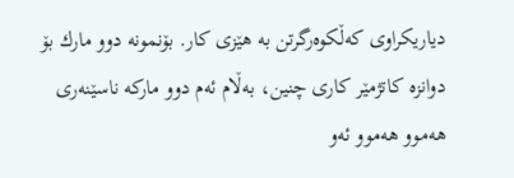دياريكراوى كه‌ڵكوه‌رگرتن به‌ هێزى كار. بۆنمونه‌ دوو مارك بۆ دوانزه‌ كاتژمێر كارى چنين، به‌ڵام ئه‌م دوو ماركه‌ ناسێنه‌رى هه‌موو هه‌موو ئه‌و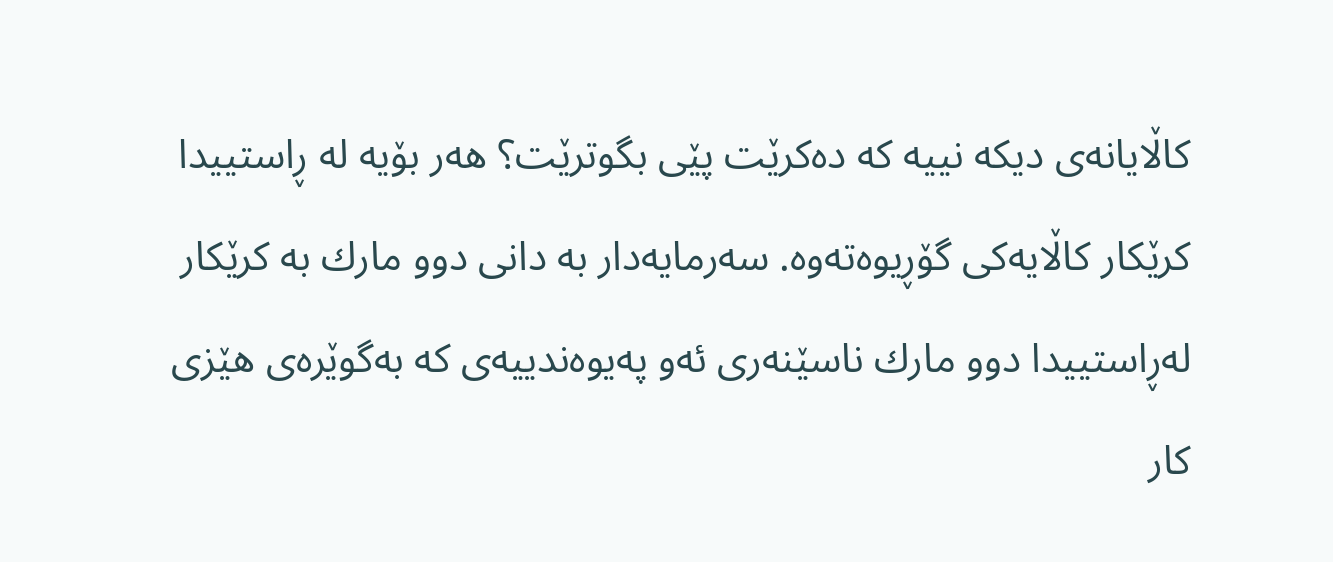كاڵايانه‌ى ديكه‌ نييه‌ كه‌ ده‌كرێت پێى بگوترێت؟ هه‌ر بۆيه‌ له‌ ڕاستييدا كرێكار كاڵايه‌كى گۆڕيوه‌ته‌وه‌. سه‌رمايه‌دار به‌ دانى دوو مارك به‌ كرێكار له‌ڕاستييدا دوو مارك ناسێنه‌رى ئه‌و په‌يوه‌ندييه‌ى كه‌ به‌گوێره‌ى هێزى كار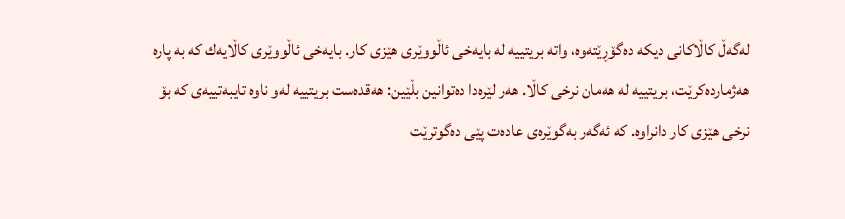له‌گه‌ڵ كاڵاكانى ديكه‌ ده‌گۆڕێته‌وه‌، واته‌ بريتييه‌ له‌ بايه‌خى ئاڵووێرى هێزى كار. بايه‌خى ئاڵووێرى كاڵايه‌ك كه‌ به‌ پاره‌ هه‌ژمارده‌كرێت، بريتييه‌ له‌ هه‌مان نرخى كاڵا. هه‌ر لێره‌دا ده‌توانين بڵێين: هه‌قده‌ست بريتييه‌ له‌و ناوه‌ تايبه‌تييه‌ى كه‌ بۆ نرخى هێزى كار دانراوه‌. كه‌ ئه‌گه‌ر به‌گوێره‌ى عاده‌ت پێى ده‌گوترێت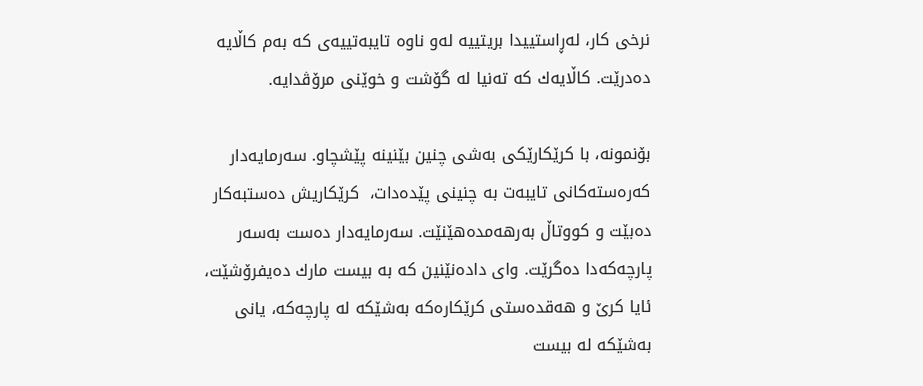نرخى كار، له‌ڕاستييدا بريتييه‌ له‌و ناوه‌ تايبه‌تييه‌ى كه‌ به‌م كاڵايه‌ ده‌درێت. كاڵايه‌ك كه‌ ته‌نيا له گۆشت و خوێنى مرۆڤدايه‌.

بۆنمونه،‌ با كرێكارێكى به‌شى چنين بێنينه‌ پێشچاو. سه‌رمايه‌دار كه‌ره‌سته‌كانى تايبه‌ت به‌ چنينى پێده‌دات،  كرێكاريش ده‌ستبه‌كار ده‌بێت و كووتاڵ به‌رهه‌مده‌هێنێت. سه‌رمايه‌دار ده‌ست به‌سه‌ر پارچه‌كه‌دا ده‌گرێت. واى داده‌نێنين كه‌ به‌ بيست مارك ده‌يفرۆشێت، ئايا كرێ و هه‌قده‌ستى كرێكاره‌كه‌ به‌شێكه‌ له‌ پارچه‌كه‌، يانى به‌شێكه‌ له‌ بيست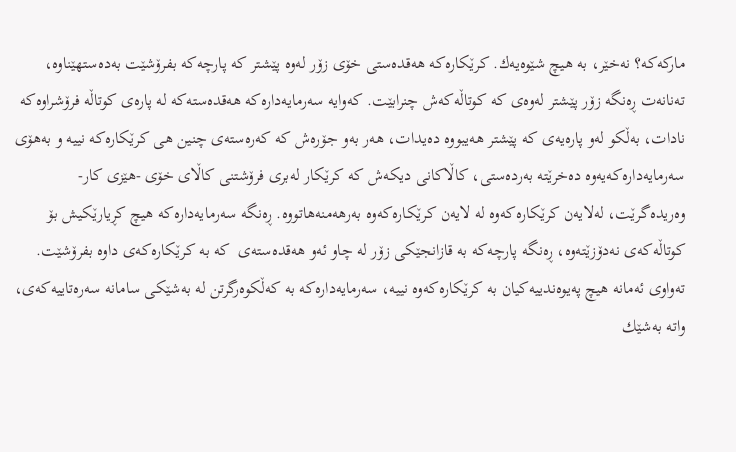ماركه‌كه‌؟ نه‌خێر، به‌ هيچ شێوه‌يه‌ك. كرێكاره‌كه‌ هه‌قده‌ستى خۆى زۆر له‌وه‌ پێشتر كه‌ پارچه‌كه‌ بفرۆشێت به‌ده‌ستهێناوه‌، ته‌نانه‌ت ڕه‌نگه‌ زۆر پێشتر له‌وه‌ى كه‌ كوتاڵه‌كه‌ش چنرابێت. كه‌وايه‌ سه‌رمايه‌داره‌كه‌ هه‌قده‌سته‌كه‌ له‌ پاره‌ى كوتاڵه‌ فرۆشراوه‌كه‌ نادات، به‌ڵكو له‌و پاره‌يه‌ى كه‌ پێشتر هه‌يبووه‌ ده‌يدات، هه‌ر به‌و جۆره‌ش كه‌ كه‌ره‌سته‌ى چنين هى كرێكاره‌كه‌ نييه‌ و به‌هۆى سه‌رمايه‌داره‌كه‌يه‌وه‌ ده‌خرێته‌ به‌رده‌ستى، كاڵاكانى ديكه‌ش كه‌ كرێكار له‌برى فرۆشتنى كاڵاى خۆى -هێزى كار- وه‌ريده‌گرێت، له‌لايه‌ن كرێكاره‌كه‌وه‌ له‌ لايه‌ن كرێكاره‌كه‌وه‌ به‌رهه‌منه‌هاتووه‌. ڕه‌نگه‌ سه‌رمايه‌داره‌كه‌ هيچ كڕيارێكيش بۆ كوتاڵه‌كه‌ى نه‌دۆزێته‌وه‌، ڕه‌نگه‌ پارچه‌كه‌ به‌ قازانجێكى زۆر له‌ چاو ئه‌و هه‌قده‌سته‌ى  كه‌ به‌ كرێكاره‌كه‌ى داوه‌ بفرۆشێت. ته‌واوى ئه‌مانه‌ هيچ په‌يوه‌ندييه‌كيان به‌ كرێكاره‌كه‌وه‌ نييه‌، سه‌رمايه‌داره‌كه‌ به‌ كه‌ڵكوه‌رگرتن له‌ به‌شێكى سامانه‌ سه‌ره‌تاييه‌كه‌ى، واته‌ به‌شێك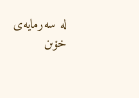له‌ سه‌رمايه‌ى خۆىن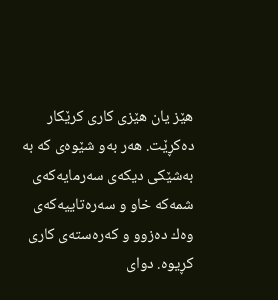هێز يان هێزى كارى كرێكار ده‌كڕێت. هه‌ر به‌و شێوه‌ى كه‌ به‌ به‌شێكى ديكه‌ى سه‌رمايه‌كه‌ى شمه‌كه‌ خاو و سه‌ره‌تاييه‌كه‌ى وه‌ك ده‌زوو و كه‌ره‌سته‌ى كارى كڕيوه‌. دواى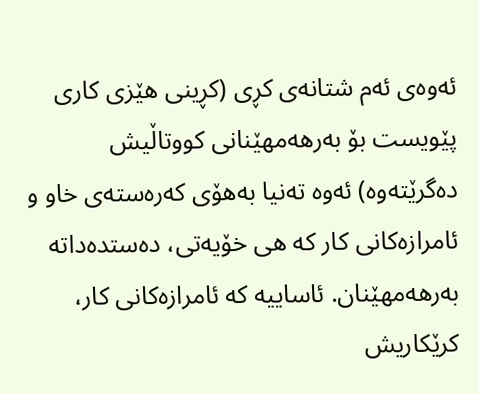ئه‌وه‌ى ئه‌م شتانه‌ى كڕى (كڕينى هێزى كارى پێويست بۆ به‌رهه‌مهێنانى كووتاڵيش ده‌گرێته‌وه‌) ئه‌وه‌ ته‌نيا به‌هۆى كه‌ره‌سته‌ى خاو و ئامرازه‌كانى كار كه‌ هى خۆيه‌تى، ده‌ستده‌داته‌ به‌رهه‌مهێنان. ئاساييه‌ كه‌ ئامرازه‌كانى كار، كرێكاريش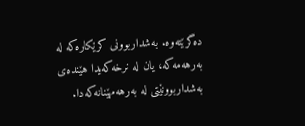ده‌گرێته‌وه‌. به‌شداربوونى كرێكاره‌كه‌ له‌ به‌رهه‌مه‌كه‌، يان له‌ نرخه‌كه‌يدا هێنده‌ى به‌شداربوونێتى له‌ به‌رهه‌مهێنانه‌كه‌دا.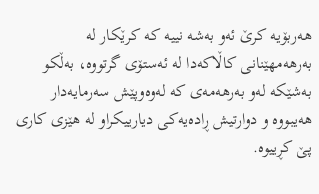هه‌ربۆيه‌ كرێ ئه‌و به‌شه‌ نييه‌ كه‌ كرێكار له‌ به‌رهه‌مهێنانى كاڵاكه‌دا له‌ ئه‌ستۆى گرتووه‌، به‌ڵكو به‌شێكه‌ له‌و به‌رهه‌مه‌ى‌ كه‌ له‌وه‌وپێش سه‌رمايه‌دار هه‌يبووه‌ و دوارتيش ڕاده‌يه‌كى ديارييكراو له‌ هێزى كارى پێ كڕييوه‌.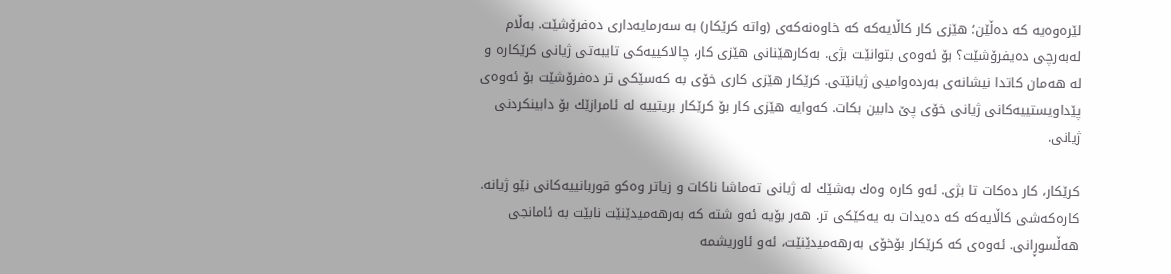لێره‌وه‌يه‌ كه‌ ده‌ڵێن؛ هێزى كار كاڵايه‌كه‌ كه‌ خاوه‌نه‌كه‌ى (واته‌ كرێكار) به‌ سه‌رمايه‌دارى ده‌فرۆشێت. به‌ڵام له‌به‌رچى ده‌يفرۆشێت؟ بۆ ئه‌وه‌ى بتوانێـت بژى. به‌كارهێنانى هێزى كار، چالاكييه‌كى تايبه‌تى ژيانى كرێكاره‌ و له‌ هه‌مان كاتدا نيشانه‌ى به‌رده‌واميى ژيانێتى. كرێكار هێزى كارى خۆى به‌ كه‌سێكى تر‌ ده‌فرۆشێت بۆ ئه‌وه‌ى پێداويستييه‌كانى ژيانى خۆى پێ دابين بكات. كه‌وايه‌ هێزى كار بۆ كرێكار بريتييه‌ له‌ ئامرازێك بۆ دابينكردنى ژيانى.

كرێكار، كار ده‌كات تا بژى. ئه‌و كاره‌ وه‌ك به‌شێك له‌ ژيانى ته‌ماشا ناكات و زياتر وه‌كو قوربانييه‌كانى نێو ژيانه‌. كاره‌كه‌شى كاڵايه‌كه‌ كه‌ ده‌يدات به‌ يه‌كێكى تر. هه‌ر بۆيه‌ ئه‌و شته‌ كه‌ به‌رهه‌ميدێنێت نابێت به‌ ئامانجى هه‌ڵسوڕانى. ئه‌وه‌ى كه‌ كرێكار بۆخۆى به‌رهه‌ميدێنێت، ئه‌و ئاوريشمه‌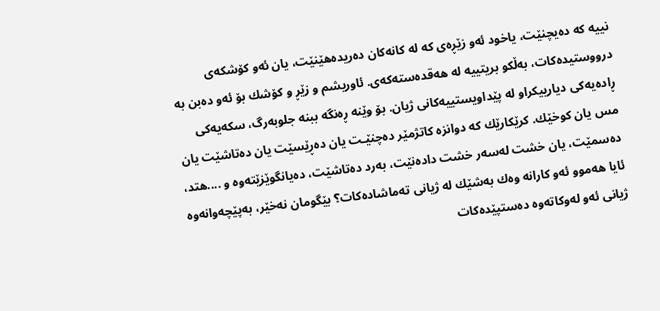نييه‌ كه‌ ده‌يچنێت، ياخود ئه‌و زێڕه‌ى كه‌ له‌ كانه‌كان ده‌ريده‌هێنێت، يان ئه‌و كۆشكه‌ى درووستيده‌كات، به‌ڵكو بريتييه‌ له‌ هه‌قده‌سته‌كه‌ى. ئاوريشم و زێڕ و كۆشك بۆ ئه‌و ده‌بن به‌ ڕاده‌يه‌كى ديارييكراو له‌ پێداويستييه‌كانى ژيان. بۆ وێنه‌ ڕه‌نگه‌ ببنه‌‌ جلوبه‌رگ، سكه‌يه‌كى مس يان كوخێك. كرێكارێك كه‌ دوانزه‌ كاتژمێر ده‌چنێـت يان ده‌ڕێسێت يان ده‌تاشێت يان ده‌سمێت، يان خشت له‌سه‌ر خشت داده‌نێت، به‌رد ده‌تاشێت، ده‌يانگوێزێته‌وه‌ و ....هتد، ئايا هه‌موو ئه‌و كارانه‌ وه‌ك به‌شێك له‌ ژيانى ته‌ماشاده‌كات؟ بێگومان نه‌خێر، به‌پێچه‌وانه‌وه‌ ژيانى ئه‌و له‌وكاته‌وه‌ ده‌ستپێده‌كات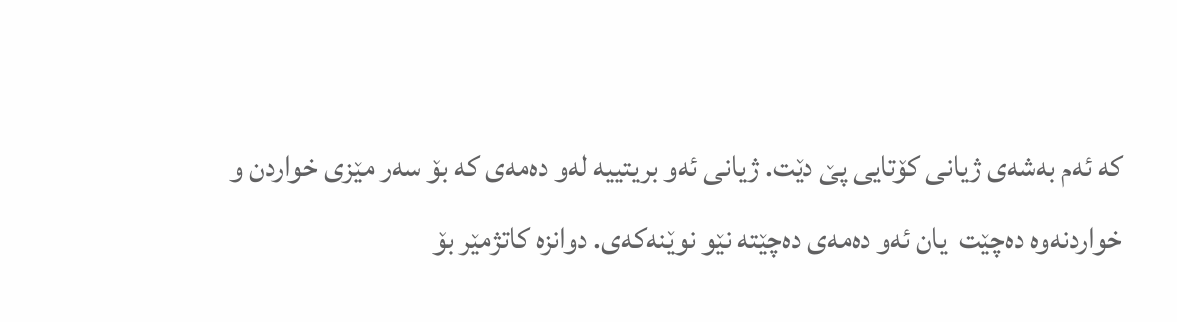كه‌ ئه‌م به‌شه‌ى‌ ژيانى كۆتايى پێ دێت. ژيانى ئه‌و بريتييه‌ له‌و ده‌مه‌ى كه‌ بۆ سه‌ر مێزى خواردن و خواردنه‌وه‌ ده‌چێت  يان ئه‌و ده‌مه‌ى ده‌چێته‌ نێو نوێنه‌كه‌ى. دوانزه‌ كاتژمێر بۆ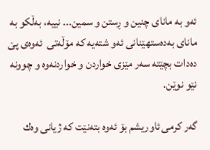ئه‌و به‌ ماناى چنين و ڕستن و سمين... نييه‌، به‌ڵكو به‌ ماناى به‌ده‌ستهێنانى ئه‌و شته‌يه كه‌ مۆڵه‌تى  ئه‌وه‌ى پێ ده‌دات بچێته‌ سه‌ر مێزى خواردن و خواردنه‌وه‌ و چوونه‌ نێو نوێن.

گه‌ر كرمى ئاوريشم بۆ ئه‌وه‌ بته‌نێت كه‌ ژيانى وه‌ك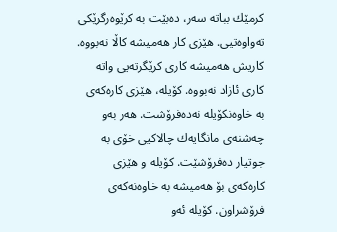كرمێك بباته‌ سه‌ر، ده‌بێت به‌ كرێوه‌رگرێكى ته‌واوه‌تيى. هێزى كار هه‌ميشه‌ كاڵا نه‌بووه‌. كاريش هه‌ميشه‌ كارى كرێگرته‌يى واته‌ كارى ئازاد نه‌بووه‌. كۆيله‌، هێزى كاره‌كه‌ى به‌ خاوه‌نكۆيله‌ نه‌ده‌فرۆشت. هه‌ر به‌و چه‌شنه‌ى مانگايه‌ك چالاكيى خۆى به‌ جوتيار ده‌فرۆشێت. كۆيله‌ و هێزى كاره‌كه‌ى بۆ هه‌ميشه‌ به‌ خاوه‌نه‌كه‌ى فرۆشراون. كۆيله‌ ئه‌و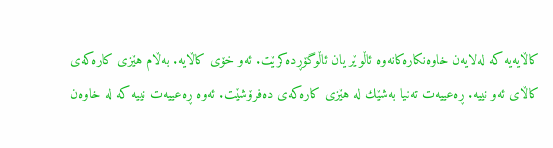كاڵايه‌يه‌ كه‌ له‌لايه‌ن خاوه‌نكاره‌كانه‌وه‌ ئاڵوێر يان ئاڵوگۆڕده‌كرێت. ئه‌و خۆى كاڵايه‌. به‌ڵام هێزى كاره‌كه‌ى كاڵاى ئه‌و نييه‌. ڕه‌عييه‌ت ته‌نيا به‌شێك له‌ هێزى كاره‌كه‌ى ده‌فرۆشێت. ئه‌وه‌ ڕه‌عييه‌ت نييه‌ كه‌ له‌ خاوه‌ن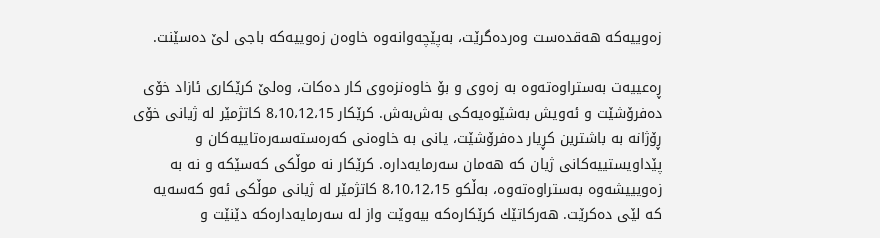زه‌وييه‌كه‌ هه‌قده‌ست وه‌رده‌گرێت، به‌پێچه‌وانه‌وه‌ خاوه‌ن زه‌وييه‌كه‌ باجى لێ ده‌سێنت.

ڕه‌عييه‌ت به‌ستراوه‌ته‌وه‌ به‌ زه‌وى و بۆ خاوه‌نزه‌وى كار ده‌كات، وه‌لێ كرێكارى ئازاد خۆى ده‌فرۆشێت و ئه‌ويش به‌شێوه‌يه‌كى به‌ش‌به‌ش. كرێكار 8،10،12،15 كاتژمێر له‌ ژيانى خۆى ڕۆژانه‌ به‌ باشترين كڕيار ده‌فرۆشێت، يانى به‌ خاوه‌نى كه‌ره‌سته‌سه‌ره‌تاييه‌كان و پێداويستييه‌كانى ژيان كه‌ هه‌مان سه‌رمايه‌داره‌. كرێكار نه‌ موڵكى كه‌سێكه‌ و نه‌ به‌ زه‌ويييشه‌وه‌ به‌ستراوه‌ته‌وه‌، به‌ڵكو 8،10،12،15 كاتژمێر له‌ ژيانى موڵكى ئه‌و كه‌سه‌يه‌ كه‌ لێى ده‌كرێت. هه‌ركاتێك كرێكاره‌كه‌ بيه‌وێت واز له‌ سه‌رمايه‌داره‌كه‌ دێنێت و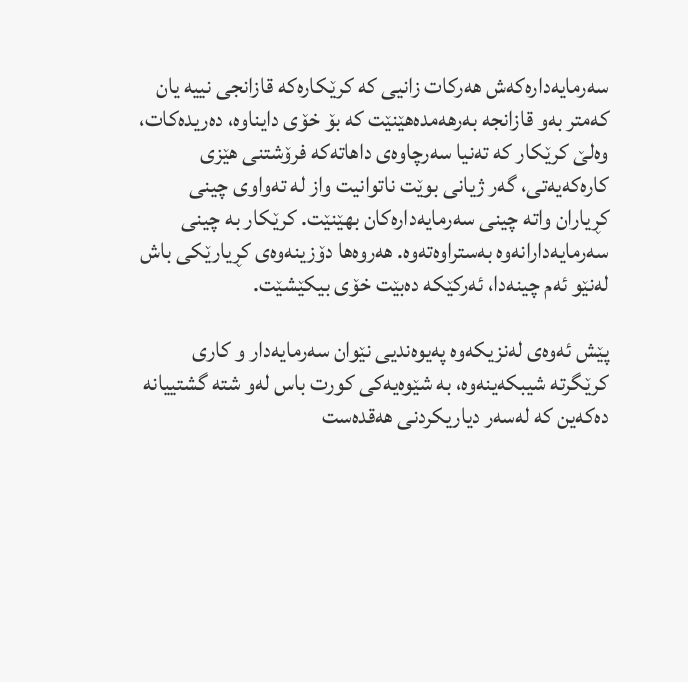سه‌رمايه‌داره‌كه‌ش هه‌ركات زانيى كه‌ كرێكاره‌كه‌ قازانجى نييه‌ يان كه‌متر به‌و قازانجه‌ به‌رهه‌مده‌هێنێت كه‌ بۆ خۆى دايناوه‌، ده‌ريده‌كات، وه‌لێ كرێكار كه‌ ته‌نيا سه‌رچاوه‌ى داهاته‌كه‌ فرۆشتنى هێزى كاره‌كه‌يه‌تى، گه‌ر ژيانى بوێت ناتوانيت واز له‌ ته‌واوى چينى كڕياران واته‌ چينى سه‌رمايه‌داره‌كان بهێنێت. كرێكار به‌ چينى سه‌رمايه‌دارانه‌وه‌ به‌ستراوه‌ته‌وه‌. هه‌روه‌ها دۆزينه‌وه‌ى كڕيارێكى باش له‌نێو ئه‌م چينه‌دا، ئه‌ركێكه‌ ده‌بێت خۆى بيكێشێت.

پێش ئه‌وه‌ى له‌نزيكه‌وه‌ په‌يوه‌نديى نێوان سه‌رمايه‌دار و كارى كرێگرته‌ شيبكه‌ينه‌وه‌، به‌ شێوه‌يه‌كى كورت باس له‌و شته‌ گشتييانه‌ ده‌كه‌ين كه‌ له‌سه‌ر دياريكردنى هه‌قده‌ست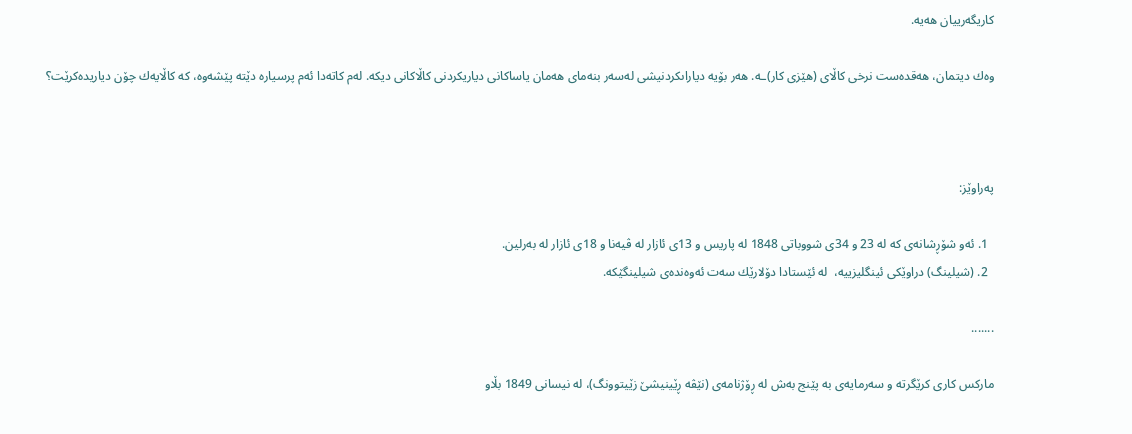كاريگه‌رييان هه‌يه‌.

وه‌ك ديتمان، هه‌قده‌ست نرخى كاڵاى (هێزى كار)ـه‌. هه‌ر بۆيه‌ دياراىكردنيشى له‌سه‌ر بنه‌ماى هه‌مان ياساكانى دياريكردنى كاڵاكانى ديكه‌. له‌م كاته‌دا ئه‌م پرسياره‌ دێته‌ پێشه‌وه‌، كه‌ كاڵايه‌ك چۆن دياريده‌كرێت؟



په‌راوێز:

  1. ئه‌و شۆڕشانه‌ى كه‌ له‌ 23 و 34ى شووباتى 1848 له‌ پاريس و 13ى ئازار له‌ ڤيه‌نا و 18ى ئازار له‌ به‌رلين.
  2. (شيلينگ) دراوێكى ئينگليزييه، ‌ له‌ ئێستادا دۆلارێك سه‌ت ئه‌وه‌نده‌ى شيلينگێكه‌.

.......

ماركس كارى كرێگرته‌ و سه‌رمايه‌ى به‌ پێنج به‌ش له‌ ڕۆژنامه‌ى (نێڤه‌ ڕێينيشێ زێيتوونگ)، له‌ نيسانى 1849 بڵاو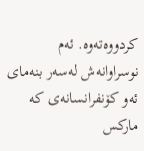كردووه‌ته‌وه‌. ئه‌م نوسراوانه‌ش له‌سه‌ر بنه‌ماى ئه‌و كۆنفرانسانه‌ى كه‌ ماركس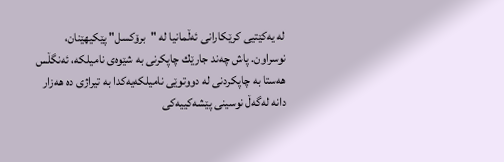له‌ يه‌كێتيى كرێكارانى ئه‌ڵمانيا له‌ "برۆكسل" پێكيهێنان، نوسراون. پاش چه‌ند جارێك چاپكرنى به‌ شێوه‌ى ناميلكه‌، ئه‌نگڵس هه‌ستا به‌ چاپكردنى له‌ دووتوێى ناميلكه‌يه‌كدا به‌ تيراژى ده‌ هه‌زار دانه‌ له‌گه‌ڵ نوسينى پێشه‌كييه‌كى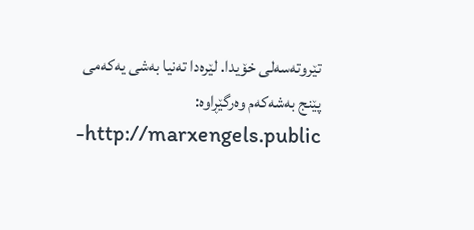تێروته‌سه‌لى خۆيدا. لێره‌دا ته‌نيا به‌شى يه‌كه‌مى پێنج به‌شه‌كه‌م وه‌رگێڕاوه‌: http://marxengels.public-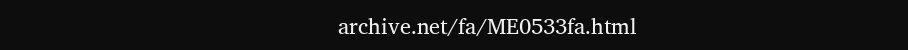archive.net/fa/ME0533fa.html